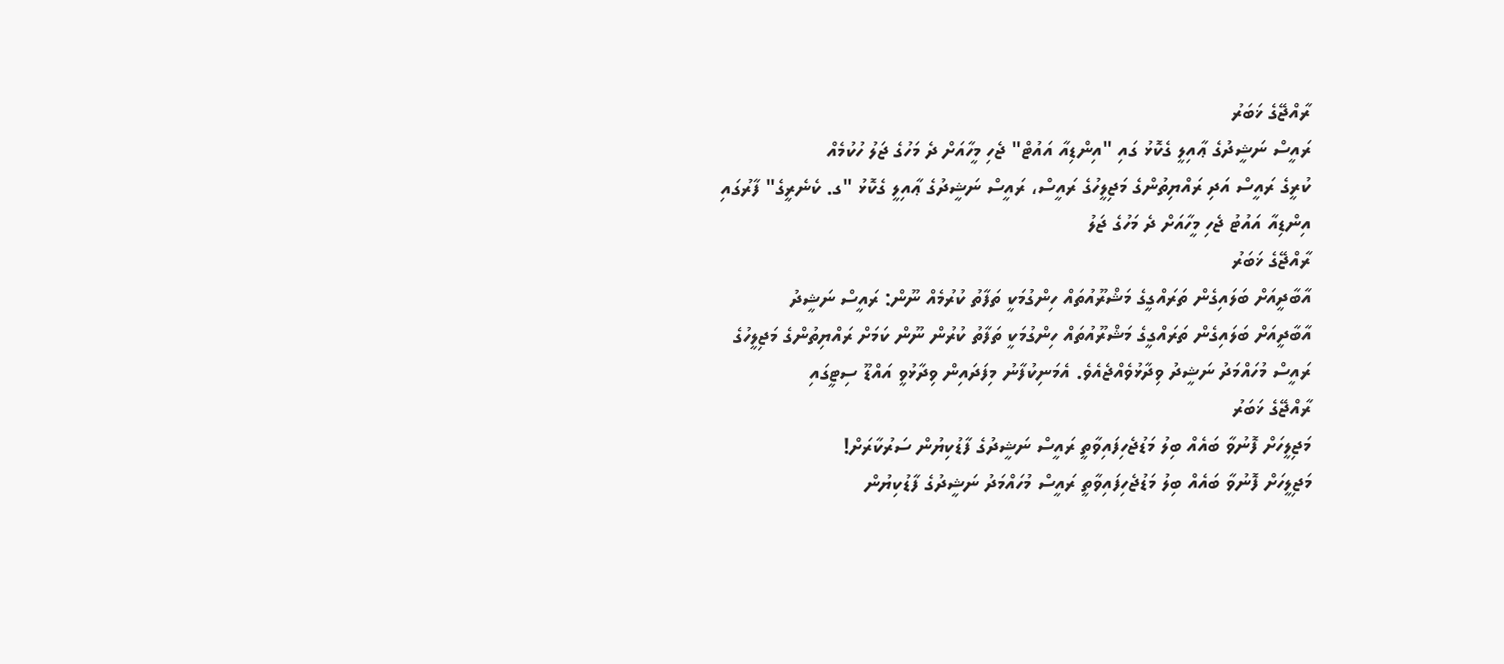ރާއްޖޭގެ ޚަބަރު
ރައީސް ނަޝީދުގެ ޢާއިލީ ގެކޮޅު ގައި "އިންޑިއާ އައުޓް" ޖެހި މީހާއަށް ދެ މަހުގެ ޖަލު ހުކުމެއް
ކުރީގެ ރައީސް އަދި ރައްޔިތުންގެ މަޖިލީހުގެ ރައީސް، ރައީސް ނަޝީދުގެ ޢާއިލީ ގެކޮޅު "ގ. ކެނެރީގެ" ފާރުގައި އިންޑިއާ އައުޓު ޖެހި މީހާއަށް ދެ މަހުގެ ޖަލު
ރާއްޖޭގެ ޚަބަރު
އާބާދީއަށް ބަލައިގެން ތަރައްގީގެ މަޝްރޫއުތައް ހިންގުމަކީ ތަފާތު ކުރުމެއް ނޫން: ރައީސް ނަޝީދު
އާބާދީއަށް ބަލައިގެން ތަރައްގީގެ މަޝްރޫއުތައް ހިންގުމަކީ ތަފާތު ކުރުން ނޫން ކަމަށް ރައްޔިތުންގެ މަޖިލީހުގެ ރައީސް މުހައްމަދު ނަޝީދު ވިދާޅުވެއްޖެއެވެ. އެމަނިކުފާނު މިފަދައިން ވިދާޅުވީ އައްޑޫ ސިޓީގައި
ރާއްޖޭގެ ޚަބަރު
މަޖިލީހަށް ފޮނުވާ ބައެއް ބިލު މަޑުޖެހިފައިވާތީ ރައީސް ނަޝީދުގެ ފާޑުކިޔުން ސަރުކާރަށް!
މަޖިލީހަށް ފޮނުވާ ބައެއް ބިލު މަޑުޖެހިފައިވާތީ ރައީސް މުހައްމަދު ނަޝީދުގެ ފާޑުކިޔުން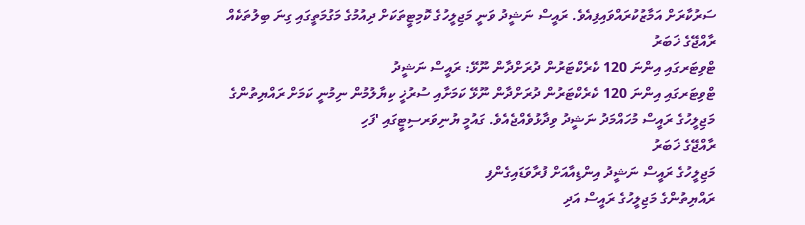ސަރުކާރަށް އަމާޒުކުރައްވައިފިއެވެ. ރައީސް ނަޝީދު ވަނީ މަޖިލީހުގެ ކޮމިޓީތަކަށް ދިއުމުގެ މަގުމަތީގައި ގިނަ ބިލުތަކެއް
ރާއްޖޭގެ ޚަބަރު
ޓްވިޓަރގައި އިންނަ 120 ކެރެކްޓަރުން ދުރަށްދާން ނޫޅޭ: ރައީސް ނަޝީދު
ޓްވިޓަރގައި އިންނަ 120 ކެރެކްޓަރުން ދުރަށްދާން ނޫޅޭ ކަމަށާއި ސުރުޚީ ކިޔާލުމުން ނިމުނީ ކަމަށް ރައްޔިތުންގެ މަޖިލީހުގެ ރައީސް މުހައްމަދު ނަޝީދު ވިދާޅުވެއްޖެއެވެ. ގައުމީ ޔުނިވަރސިޓީގައި 'ފަހި
ރާއްޖޭގެ ޚަބަރު
މަޖިލީހުގެ ރައީސް ނަޝީދު އިންޑިއާއަށް ފުރާވަޑައިގެންފި
ރައްޔިތުންގެ މަޖިލީހުގެ ރައީސް އަދި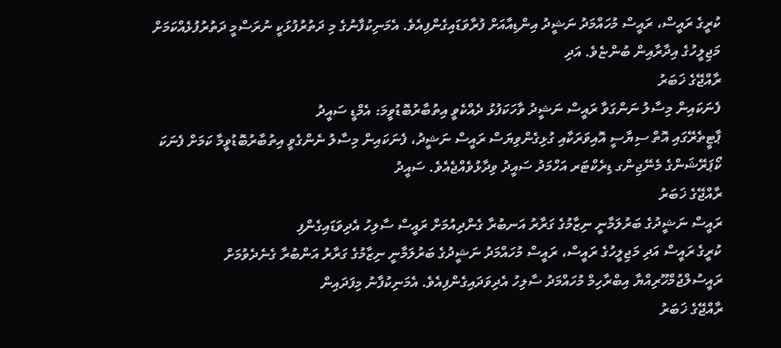ކުރީގެ ރައީސް، ރައީސް މުހައްމަދު ނަޝީދު އިންޑިއާއަށް ފުރާވަޑައިގެންފިއެވެ. އެމަނިކުފާނުގެ މި ދަތުރުފުޅަކީ ނުރަސްމީ ދަތުރުފުޅެއްކަމަށް މަޖިލީހުގެ އިދާރާއިން ބުންޏެވެ. އަދި
ރާއްޖޭގެ ޚަބަރު
ފެނަކައިން މިސާލު ނަންގަވާ ރައީސް ނަޝީދު ވާހަކަފުޅު ދެއްކެވީ އިތުބާރުބޮޑުވީމަ: އެމްޑީ ސައީދު
ޕާޓީތެރޭގައި އޮތް ސިޔާސީ އޮއިވަރަކާއި ގުޅިގެންވިޔަސް ރައީސް ނަޝީދު، ފެނަކައިން މިސާލު ނެންގެވީ އިތުބާރުބޮޑުވީމާ ކަމަށް ފެނަކަ ކޯޕަރޭޝަންގެ މެނޭޖިންގ ޑިރެކްޓަރ އަހްމަދު ސައީދު ވިދާޅުވެއްޖެއެވެ. ސައީދު
ރާއްޖޭގެ ޚަބަރު
ރައީސް ނަޝީދުގެ ބަރުލަމާނީ ނިޒާމުގެ ގަރާރު އަނބުރާ ގެންދިއުމަށް ރައީސް ސާލިހު އެދިވަޑައިގެންފި
ކުރީގެ ރައީސް އަދި މަޖިލީހުގެ ރައީސް، ރައީސް މުހައްމަދު ނަޝީދުގެ ބަރުލަމާނީ ނިޒާމުގެ ގަރާރު އަންބުރާ ގެނެދެވުމަށް ރައީސުލްޖުމްހޫރިއްޔާ އިބްރާހިމް މުހައްމަދު ސާލިހު އެދިވަދައިގެންފިއެވެ. އެމަނިކުފާނު މިފަދައިން
ރާއްޖޭގެ ޚަބަރު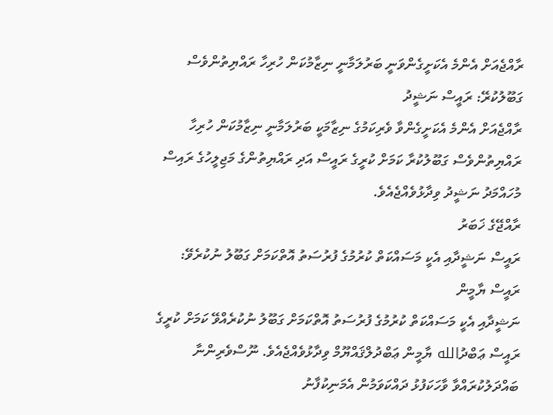ރާއްޖެއަށް އެންމެ އެކަށީގެންވަނީ ބަރުލަމާނީ ނިޒާމުކަން ހުރިހާ ރައްޔިތުންވެސް ގަބޫލުކުރޭ: ރައީސް ނަޝީދު
ރާއްޖެއަށް އެންމެ އެކަށީގެންވާ ވެރިކަމުގެ ނިޒާމަކީ ބަރުލަމާނީ ނިޒާމުކަން ހުރިހާ ރައްޔިތުންވެސް ގަބޫލުކުރާ ކަމަށް ކުރީގެ ރައީސް އަދި ރައްޔިތުންގެ މަޖިލީހުގެ ރައިސް މުހައްމަދު ނަޝީދު ވިދާޅުވެއްޖެއެވެ.
ރާއްޖޭގެ ޚަބަރު
ރައީސް ނަޝީދާއި އެކީ މަސައްކަތް ކުރުމުގެ ފުރުސަތު އޮތްކަމަށް ގަބޫލު ނުކުރެވޭ: ރައީސް ޔާމީން
ނަޝީދާއި އެކީ މަސައްކަތް ކުރުމުގެ ފުރުސަތު އޮތްކަމަށް ގަބޫލު ނުކުރެއްވޭ ކަމަށް ކުރީގެ ރައީސް ޢަބްދުالله ޔާމީން ޢަބްދުލްޤައްޔޫމް ވިދާޅުވެއްޖެއެވެ. ނޫސްވެރިންނާ ބައްދަލުކުރައްވާ ވާހަކަފުޅު ދައްކަވަމުން އެމަނިކުފާނު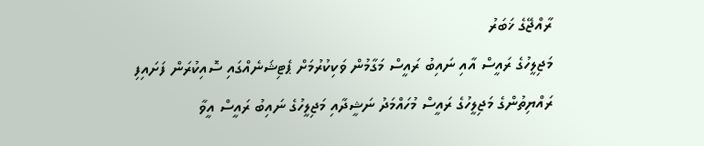ރާއްޖޭގެ ޚަބަރު
މަޖިލީހުގެ ރައީސް އާއި ނައިބު ރައީސް މަގާމުން ވަކިކުރުމަށް ޕެޓިޝަނެއްގައި ސޮއިކުރަން ފަށައިފި
ރައްޔިތުންގެ މަޖިލީހުގެ ރައީސް މުހައްމަދު ނަޝީދާއި މަޖިލީހުގެ ނައިބު ރައީސް އީވާ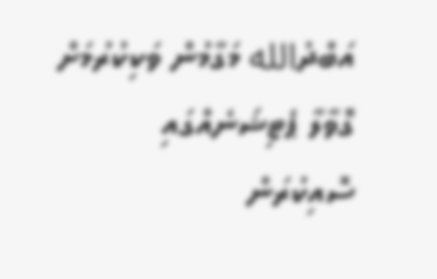އަބްދުالله މަގާމުން ވަކިކުރުމަށް ގޮވާލާ ޕެޓިޝަނެއްގައި ސޮއިކުރަން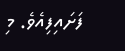ފަށައިފިއެވެ. މި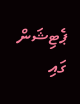ޕެޓިޝަން ގައި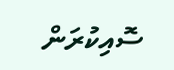ސޮއިކުރަން